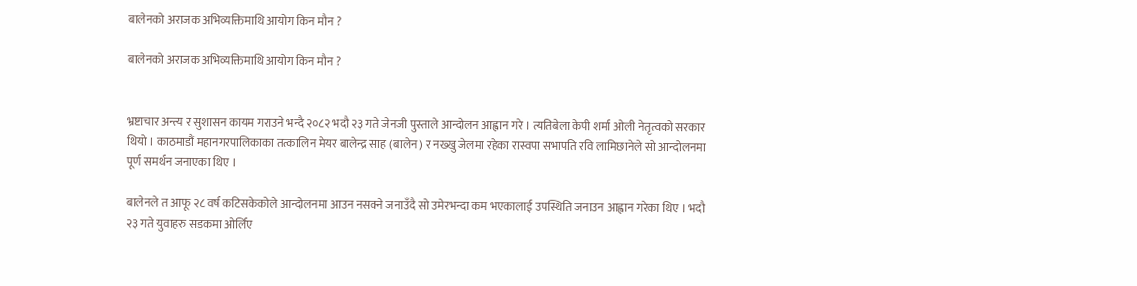बालेनको अराजक अभिव्यक्तिमाथि आयोग किन मौन ?

बालेनको अराजक अभिव्यक्तिमाथि आयोग किन मौन ?


भ्रष्टाचार अन्त्य र सुशासन कायम गराउने भन्दै २०८२ भदौ २३ गते जेनजी पुस्ताले आन्दोलन आह्वान गरे । त्यतिबेला केपी शर्मा ओली नेतृत्वको सरकार थियो । काठमाडौं महानगरपालिकाका तत्कालिन मेयर बालेन्द्र साह (बालेन) र नख्खु जेलमा रहेका रास्वपा सभापति रवि लामिछानेले सो आन्दोलनमा पूर्ण समर्थन जनाएका थिए ।

बालेनले त आफू २८ वर्ष कटिसकेकोले आन्दोलनमा आउन नसक्ने जनाउँदै सो उमेरभन्दा कम भएकालाई उपस्थिति जनाउन आह्वान गरेका थिए । भदौ २३ गते युवाहरु सडकमा ओर्लिए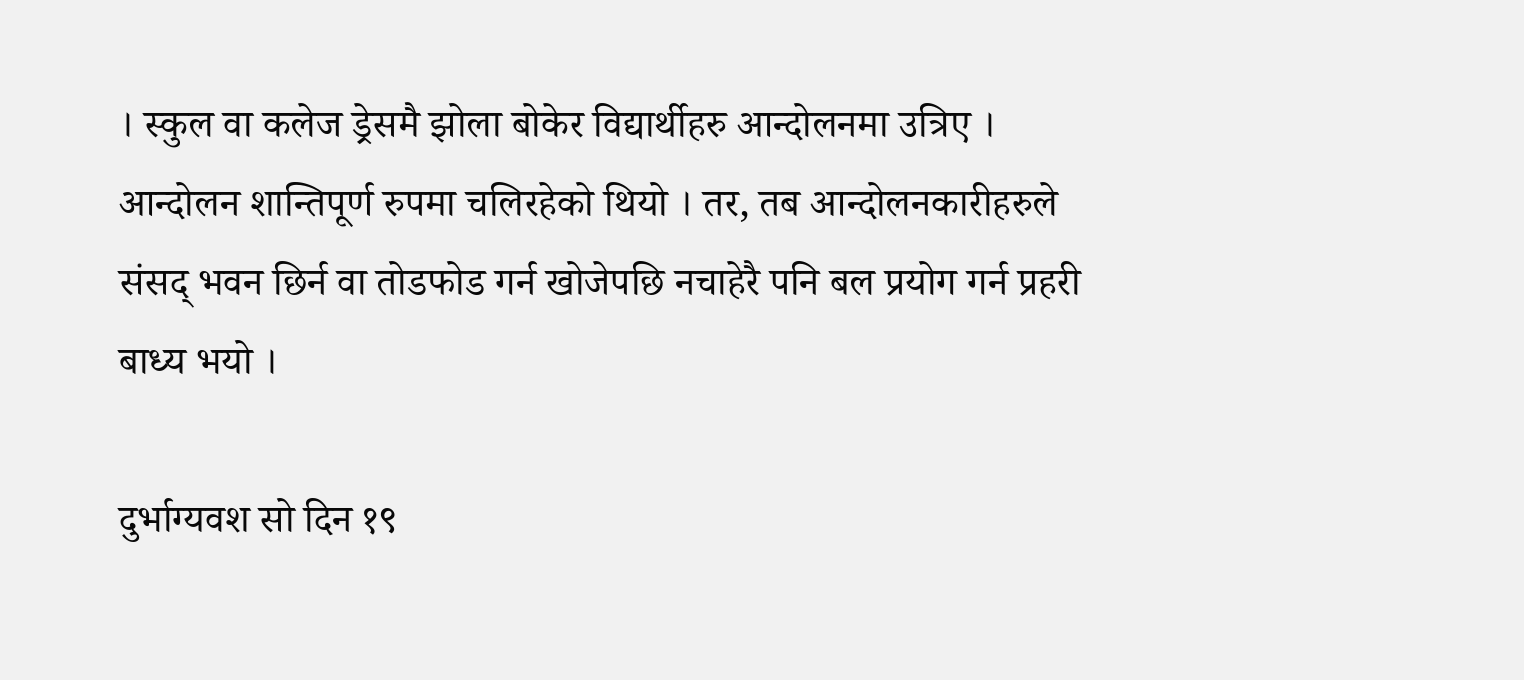। स्कुल वा कलेज ड्रेसमै झोला बोकेर विद्यार्थीहरु आन्दोलनमा उत्रिए । आन्दोलन शान्तिपूर्ण रुपमा चलिरहेको थियो । तर, तब आन्दोलनकारीहरुले संसद् भवन छिर्न वा तोडफोड गर्न खोजेपछि नचाहेरै पनि बल प्रयोग गर्न प्रहरी बाध्य भयो ।

दुर्भाग्यवश सो दिन १९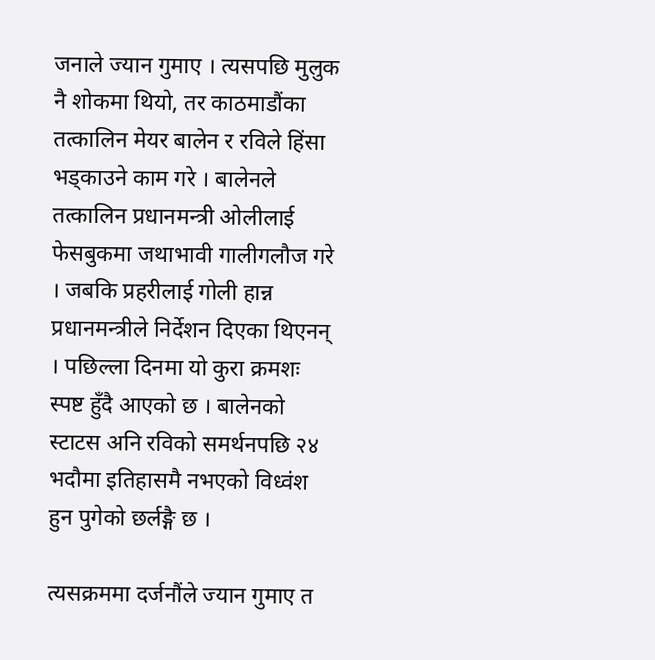जनाले ज्यान गुमाए । त्यसपछि मुलुक नै शोकमा थियो, तर काठमाडौंका तत्कालिन मेयर बालेन र रविले हिंसा भड्काउने काम गरे । बालेनले तत्कालिन प्रधानमन्त्री ओलीलाई फेसबुकमा जथाभावी गालीगलौज गरे । जबकि प्रहरीलाई गोली हान्न प्रधानमन्त्रीले निर्देशन दिएका थिएनन् । पछिल्ला दिनमा यो कुरा क्रमशः स्पष्ट हुँदै आएको छ । बालेनको स्टाटस अनि रविको समर्थनपछि २४ भदौमा इतिहासमै नभएको विध्वंश हुन पुगेको छर्लङ्गै छ ।

त्यसक्रममा दर्जनौंले ज्यान गुमाए त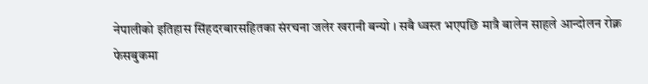नेपालीको इतिहास सिंहदरबारसहितका संरचना जलेर खरानी बन्यो । सबै ध्वस्त भएपछि मात्रै बालेन साहले आन्दोलन रोक्न फेसबुकमा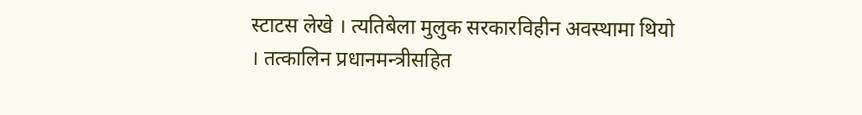स्टाटस लेखे । त्यतिबेला मुलुक सरकारविहीन अवस्थामा थियो । तत्कालिन प्रधानमन्त्रीसहित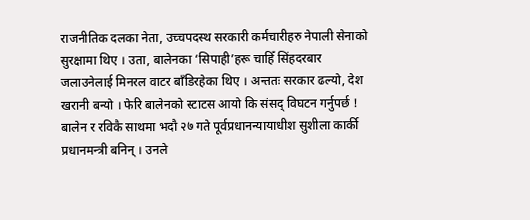राजनीतिक दलका नेता, उच्चपदस्थ सरकारी कर्मचारीहरु नेपाली सेनाको सुरक्षामा थिए । उता, बालेनका ‘सिपाही’हरू चाहिँ सिंहदरबार जलाउनेलाई मिनरल वाटर बाँडिरहेका थिए । अन्ततः सरकार ढल्यो, देश खरानी बन्यो । फेरि बालेनको स्टाटस आयो कि संसद् विघटन गर्नुपर्छ ! बालेन र रविकै साथमा भदौ २७ गते पूर्वप्रधानन्यायाधीश सुशीला कार्की प्रधानमन्त्री बनिन् । उनले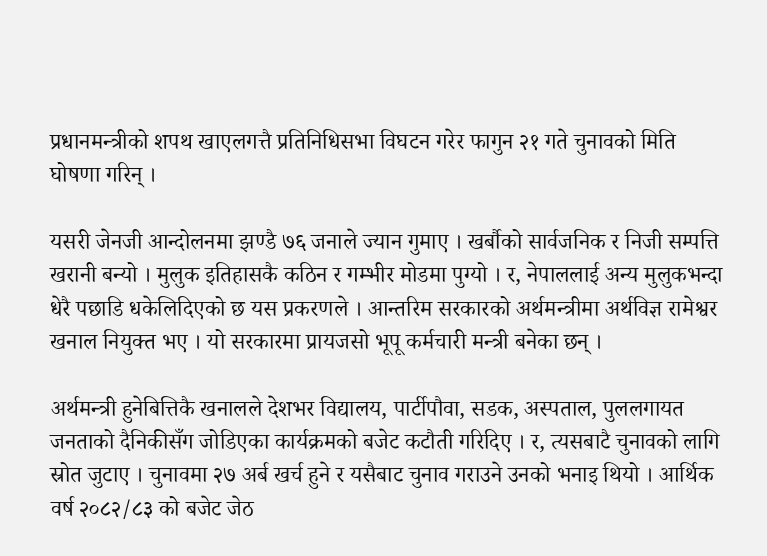प्रधानमन्त्रीको शपथ खाएलगत्तै प्रतिनिधिसभा विघटन गरेर फागुन २१ गते चुनावको मिति घोषणा गरिन् ।

यसरी जेनजी आन्दोलनमा झण्डै ७६ जनाले ज्यान गुमाए । खर्बौको सार्वजनिक र निजी सम्पत्ति खरानी बन्यो । मुलुक इतिहासकै कठिन र गम्भीर मोडमा पुग्यो । र, नेपाललाई अन्य मुलुकभन्दा धेरै पछाडि धकेलिदिएको छ यस प्रकरणले । आन्तरिम सरकारको अर्थमन्त्रीमा अर्थविज्ञ रामेश्वर खनाल नियुक्त भए । यो सरकारमा प्रायजसो भूपू कर्मचारी मन्त्री बनेका छन् ।

अर्थमन्त्री हुनेबित्तिकै खनालले देशभर विद्यालय, पार्टीपौवा, सडक, अस्पताल, पुललगायत जनताको दैनिकीसँग जोडिएका कार्यक्रमको बजेट कटौती गरिदिए । र, त्यसबाटै चुनावको लागि स्रोत जुटाए । चुनावमा २७ अर्ब खर्च हुने र यसैबाट चुनाव गराउने उनको भनाइ थियो । आर्थिक वर्ष २०८२/८३ को बजेट जेठ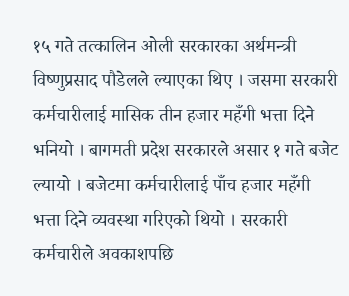१५ गते तत्कालिन ओली सरकारका अर्थमन्त्री विष्णुप्रसाद पौडेलले ल्याएका थिए । जसमा सरकारी कर्मचारीलाई मासिक तीन हजार महँगी भत्ता दिने भनियो । बागमती प्रदेश सरकारले असार १ गते बजेट ल्यायो । बजेटमा कर्मचारीलाई पाँच हजार महँगी भत्ता दिने व्यवस्था गरिएको थियो । सरकारी कर्मचारीले अवकाशपछि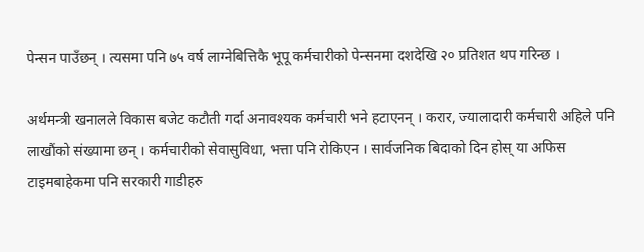पेन्सन पाउँछन् । त्यसमा पनि ७५ वर्ष लाग्नेबित्तिकै भूपू कर्मचारीको पेन्सनमा दशदेखि २० प्रतिशत थप गरिन्छ ।

अर्थमन्त्री खनालले विकास बजेट कटौती गर्दा अनावश्यक कर्मचारी भने हटाएनन् । करार, ज्यालादारी कर्मचारी अहिले पनि लाखौंको संख्यामा छन् । कर्मचारीको सेवासुविधा, भत्ता पनि रोकिएन । सार्वजनिक बिदाको दिन होस् या अफिस टाइमबाहेकमा पनि सरकारी गाडीहरु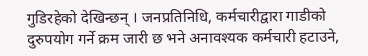गुडिरहेको देखिन्छन् । जनप्रतिनिधि, कर्मचारीद्वारा गाडीको दुरुपयोग गर्ने क्रम जारी छ भने अनावश्यक कर्मचारी हटाउने,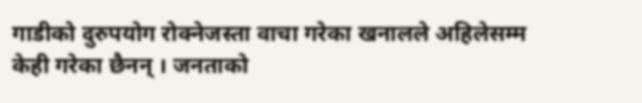गाडीको दुरुपयोग रोक्नेजस्ता वाचा गरेका खनालले अहिलेसम्म केही गरेका छैनन् । जनताको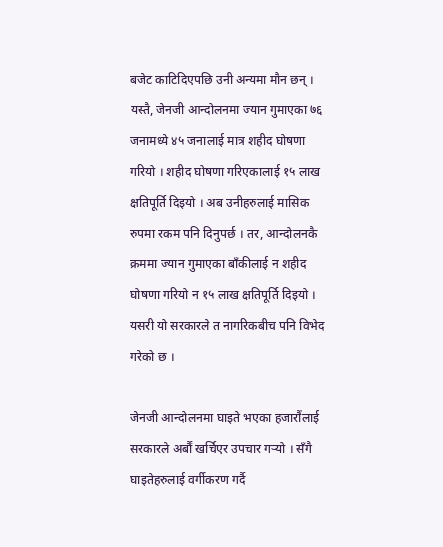बजेट काटिदिएपछि उनी अन्यमा मौन छन् । यस्तै, जेनजी आन्दोलनमा ज्यान गुमाएका ७६ जनामध्ये ४५ जनालाई मात्र शहीद घोषणा गरियो । शहीद घोषणा गरिएकालाई १५ लाख क्षतिपूर्ति दिइयो । अब उनीहरुलाई मासिक रुपमा रकम पनि दिनुपर्छ । तर, आन्दोलनकै क्रममा ज्यान गुमाएका बाँकीलाई न शहीद घोषणा गरियो न १५ लाख क्षतिपूर्ति दिइयो । यसरी यो सरकारले त नागरिकबीच पनि विभेद गरेको छ ।

जेनजी आन्दोलनमा घाइते भएका हजारौंलाई सरकारले अर्बौं खर्चिएर उपचार गऱ्यो । सँगै घाइतेहरुलाई वर्गीकरण गर्दै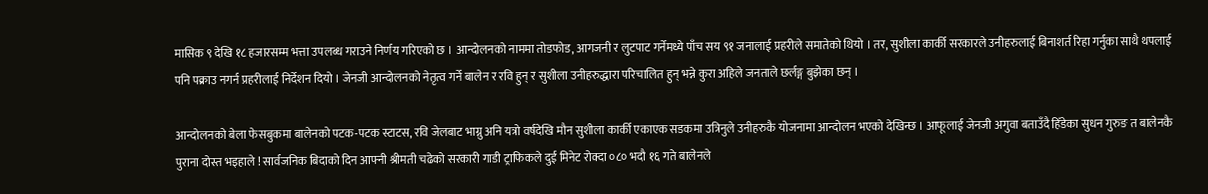मासिक ९ देखि १८ हजारसम्म भत्ता उपलब्ध गराउने निर्णय गरिएको छ । आन्दोलनको नाममा तोडफोड, आगजनी र लुटपाट गर्नेमध्ये पाँच सय ९१ जनालाई प्रहरीले समातेको थियो । तर, सुशीला कार्की सरकारले उनीहरुलाई बिनाशर्त रिहा गर्नुका साथै थपलाई पनि पक्राउ नगर्न प्रहरीलाई निर्देशन दियो । जेनजी आन्दोलनको नेतृत्व गर्ने बालेन र रवि हुन् र सुशीला उनीहरुद्धारा परिचालित हुन् भन्ने कुरा अहिले जनताले छर्लङ्ग बुझेका छन् ।

आन्दोलनको बेला फेसबुकमा बालेनको पटक-पटक स्टाटस, रवि जेलबाट भाग्नु अनि यत्रो वर्षदेखि मौन सुशीला कार्की एकाएक सडकमा उत्रिनुले उनीहरुकै योजनामा आन्दोलन भएको देखिन्छ । आफूलाई जेनजी अगुवा बताउँदै हिँडेका सुधन गुरुङ त बालेनकै पुराना दोस्त भइहाले ! सार्वजनिक बिदाको दिन आफ्नी श्रीमती चढेको सरकारी गाडी ट्राफिकले दुई मिनेट रोक्दा ०८० भदौ १६ गते बालेनले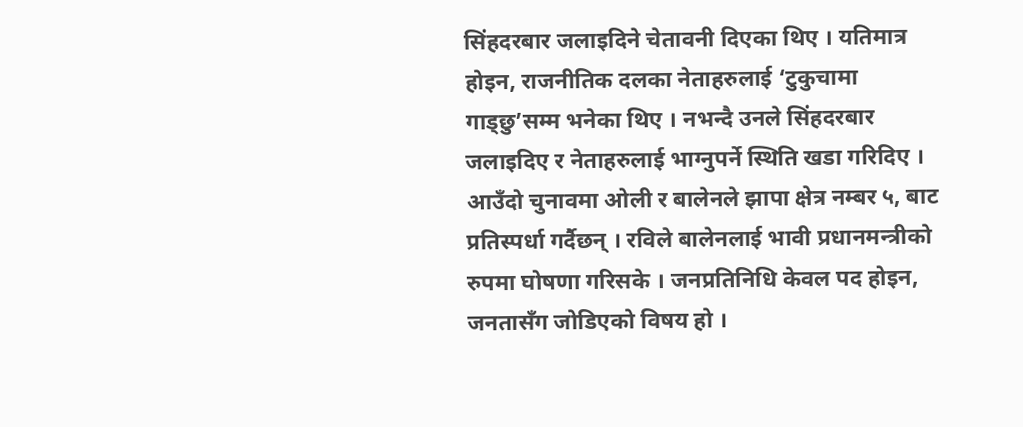सिंहदरबार जलाइदिने चेतावनी दिएका थिए । यतिमात्र होइन, राजनीतिक दलका नेताहरुलाई ‘टुकुचामा गाड्छु’सम्म भनेका थिए । नभन्दै उनले सिंहदरबार जलाइदिए र नेताहरुलाई भाग्नुपर्ने स्थिति खडा गरिदिए । आउँदो चुनावमा ओली र बालेनले झापा क्षेत्र नम्बर ५, बाट प्रतिस्पर्धा गर्दैछन् । रविले बालेनलाई भावी प्रधानमन्त्रीको रुपमा घोषणा गरिसके । जनप्रतिनिधि केवल पद होइन, जनतासँग जोडिएको विषय हो ।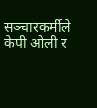सञ्चारकर्मीले केपी ओली र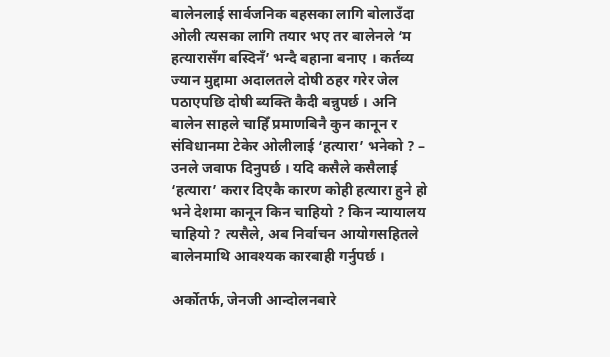बालेनलाई सार्वजनिक बहसका लागि बोलाउँदा ओली त्यसका लागि तयार भए तर बालेनले ‘म हत्यारासँग बस्दिनँ’ भन्दै बहाना बनाए । कर्तव्य ज्यान मुद्दामा अदालतले दोषी ठहर गरेर जेल पठाएपछि दोषी ब्यक्ति कैदी बन्नुपर्छ । अनि बालेन साहले चाहिँ प्रमाणबिनै कुन कानून र संविधानमा टेकेर ओलीलाई ‘हत्यारा’ भनेको ? – उनले जवाफ दिनुपर्छ । यदि कसैले कसैलाई ‘हत्यारा’ करार दिएकै कारण कोही हत्यारा हुने हो भने देशमा कानून किन चाहियो ? किन न्यायालय चाहियो ? त्यसैले, अब निर्वाचन आयोगसहितले बालेनमाथि आवश्यक कारबाही गर्नुपर्छ ।

अर्कोतर्फ, जेनजी आन्दोलनबारे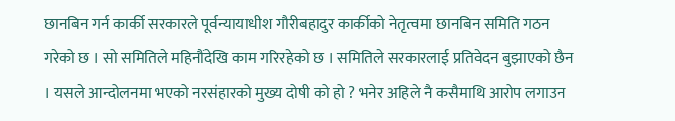छानबिन गर्न कार्की सरकारले पूर्वन्यायाधीश गौरीबहादुर कार्कीको नेतृत्वमा छानबिन समिति गठन गरेको छ । सो समितिले महिनौंदेखि काम गरिरहेको छ । समितिले सरकारलाई प्रतिवेदन बुझाएको छैन । यसले आन्दोलनमा भएको नरसंहारको मुख्य दोषी को हो ? भनेर अहिले नै कसैमाथि आरोप लगाउन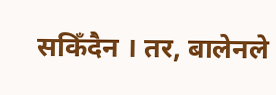सकिँदैन । तर, बालेनले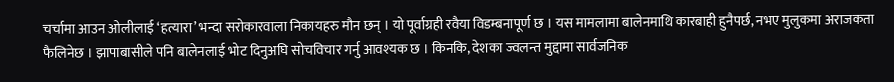चर्चामा आउन ओलीलाई ‘हत्यारा’ भन्दा सरोकारवाला निकायहरु मौन छन् । यो पूर्वाग्रही रवैया विडम्बनापूर्ण छ । यस मामलामा बालेनमाथि कारबाही हुनैपर्छ, नभए मुलुकमा अराजकता फैलिनेछ । झापाबासीले पनि बालेनलाई भोट दिनुअघि सोचविचार गर्नु आवश्यक छ । किनकि, देशका ज्वलन्त मुद्दामा सार्वजनिक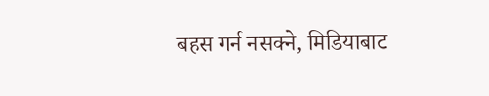बहस गर्न नसक्ने, मिडियाबाट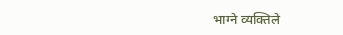भाग्ने व्यक्तिले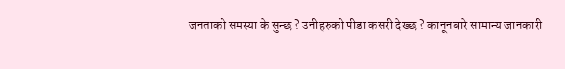जनताको समस्या के सुन्छ ? उनीहरुको पीडा कसरी देख्छ ? कानूनबारे सामान्य जानकारी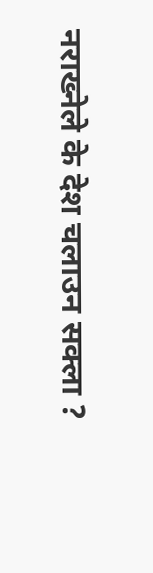नराख्नेले के देश चलाउन सक्ला ?